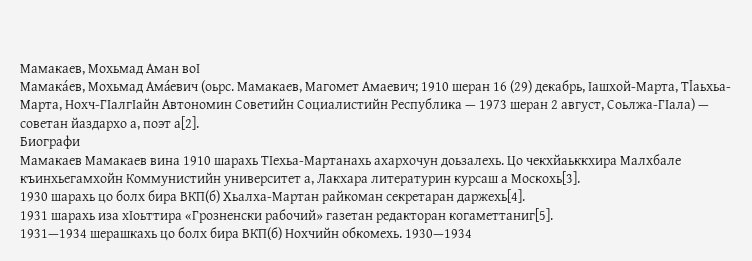Мамакаев, Мохьмад Аман воӀ
Мамака́ев, Мохьмад Ама́евич (оьрс. Мамакаев, Магомет Амаевич; 1910 шеран 16 (29) декабрь, Iашхой-Марта, Тӏаьхьа-Марта, Нохч-ГӀалгӀайн Автономин Советийн Социалистийн Республика — 1973 шеран 2 август, Соьлжа-ГӀала) — советан йаздархо а, поэт а[2].
Биографи
Мамакаев Мамакаев вина 1910 шарахь ТӀехьа-Мартанахь ахархочун доьзалехь. Цо чекхйаьккхира Малхбале къинхьегамхойн Коммунистийн университет а, Лакхара литературин курсаш а Москохь[3].
1930 шарахь цо болх бира ВКП(б) Хьалха-Мартан райкоман секретаран даржехь[4].
1931 шарахь иза хӀоьттира «Грозненски рабочий» газетан редакторан когаметтаниг[5].
1931—1934 шерашкахь цо болх бира ВКП(б) Нохчийн обкомехь. 1930—1934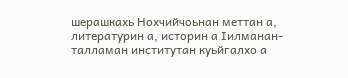шерашкахь Нохчийчоьнан меттан а, литературин а, историн а Ӏилманан-талламан институтан куьйгалхо а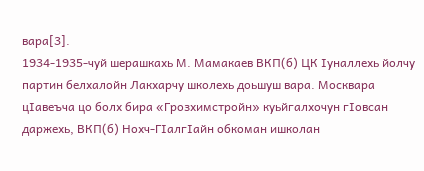вара[3].
1934-1935-чуй шерашкахь М. Мамакаев ВКП(б) ЦК Ӏуналлехь йолчу партин белхалойн Лакхарчу школехь доьшуш вара. Москвара цӀавеъча цо болх бира «Грозхимстройн» куьйгалхочун гӀовсан даржехь, ВКП(б) Нохч-ГӀалгӀайн обкоман ишколан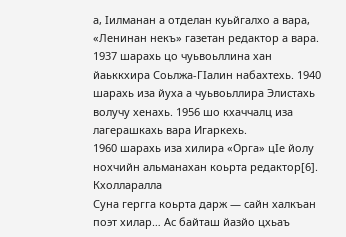а, Ӏилманан а отделан куьйгалхо а вара, «Ленинан некъ» газетан редактор а вара.
1937 шарахь цо чуьвоьллина хан йаьккхира Соьлжа-ГӀалин набахтехь. 1940 шарахь иза йуха а чуьвоьллира Элистахь волучу хенахь. 1956 шо кхаччалц иза лагерашкахь вара Игаркехь.
1960 шарахь иза хилира «Орга» цӀе йолу нохчийн альманахан коьрта редактор[6].
Кхолларалла
Суна гергга коьрта дарж — сайн халкъан поэт хилар… Ас байташ йазйо цхьаъ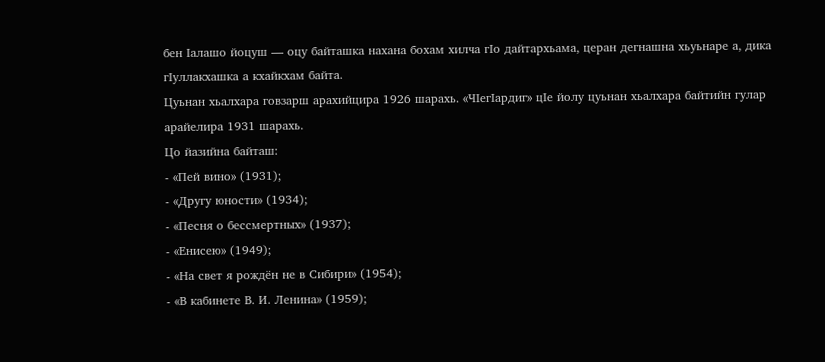бен Ӏалашо йоцуш — оцу байташка нахана бохам хилча гӀо дайтархьама, церан дегнашна хьуьнаре а, дика гӀуллакхашка а кхайкхам байта.
Цуьнан хьалхара говзарш арахийцира 1926 шарахь. «ЧӀегӀардиг» цӀе йолу цуьнан хьалхара байтийн гулар арайелира 1931 шарахь.
Цо йазийна байташ:
- «Пей вино» (1931);
- «Другу юности» (1934);
- «Песня о бессмертных» (1937);
- «Енисею» (1949);
- «На свет я рождён не в Сибири» (1954);
- «В кабинете В. И. Ленина» (1959);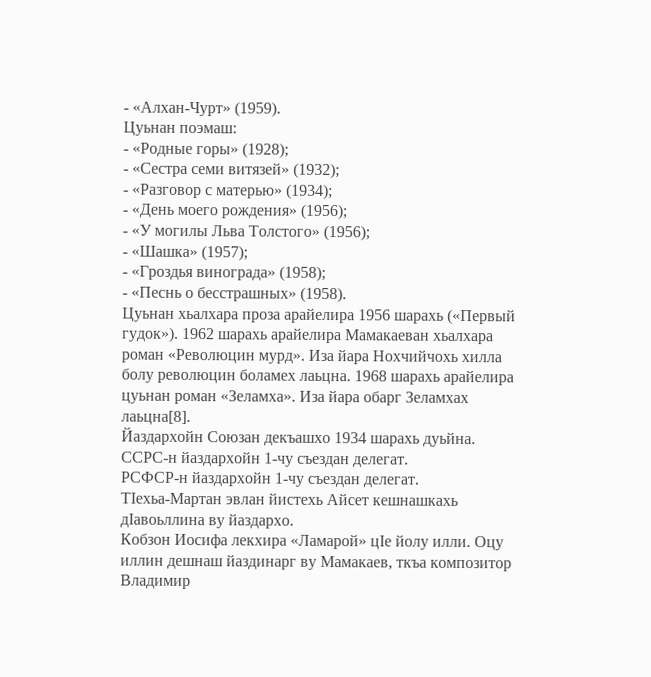- «Алхан-Чурт» (1959).
Цуьнан поэмаш:
- «Родные горы» (1928);
- «Сестра семи витязей» (1932);
- «Разговор с матерью» (1934);
- «День моего рождения» (1956);
- «У могилы Льва Толстого» (1956);
- «Шашка» (1957);
- «Гроздья винограда» (1958);
- «Песнь о бесстрашных» (1958).
Цуьнан хьалхара проза арайелира 1956 шарахь («Первый гудок»). 1962 шарахь арайелира Мамакаеван хьалхара роман «Революцин мурд». Иза йара Нохчийчохь хилла болу революцин боламех лаьцна. 1968 шарахь арайелира цуьнан роман «Зеламха». Иза йара обарг Зеламхах лаьцна[8].
Йаздархойн Союзан декъашхо 1934 шарахь дуьйна.
ССРС-н йаздархойн 1-чу съездан делегат.
РСФСР-н йаздархойн 1-чу съездан делегат.
ТӀехьа-Мартан эвлан йистехь Айсет кешнашкахь дӀавоьллина ву йаздархо.
Кобзон Иосифа лекхира «Ламарой» цӀе йолу илли. Оцу иллин дешнаш йаздинарг ву Мамакаев, ткъа композитор Владимир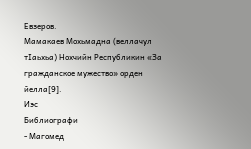Евзеров.
Мамакаев Мохьмадна (веллачул тӀаьхьа) Нохчийн Республикин «За гражданское мужество» орден йелла[9].
Иэс
Библиографи
- Магомед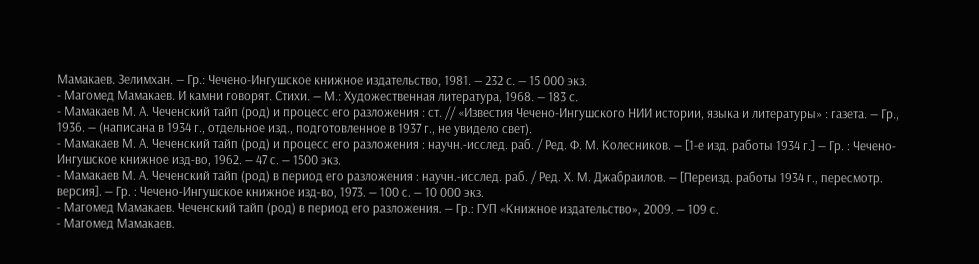Мамакаев. Зелимхан. — Гр.: Чечено-Ингушское книжное издательство, 1981. — 232 с. — 15 000 экз.
- Магомед Мамакаев. И камни говорят. Стихи. — М.: Художественная литература, 1968. — 183 с.
- Мамакаев М. А. Чеченский тайп (род) и процесс его разложения : ст. // «Известия Чечено-Ингушского НИИ истории, языка и литературы» : газета. — Гр., 1936. — (написана в 1934 г., отдельное изд., подготовленное в 1937 г., не увидело свет).
- Мамакаев М. А. Чеченский тайп (род) и процесс его разложения : научн.-исслед. раб. / Ред. Ф. М. Колесников. — [1-е изд. работы 1934 г.] — Гр. : Чечено-Ингушское книжное изд-во, 1962. — 47 с. — 1500 экз.
- Мамакаев М. А. Чеченский тайп (род) в период его разложения : научн.-исслед. раб. / Ред. Х. М. Джабраилов. — [Переизд. работы 1934 г., пересмотр. версия]. — Гр. : Чечено-Ингушское книжное изд-во, 1973. — 100 с. — 10 000 экз.
- Магомед Мамакаев. Чеченский тайп (род) в период его разложения. — Гр.: ГУП «Книжное издательство», 2009. — 109 с.
- Магомед Мамакаев.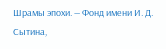Шрамы эпохи. — Фонд имени И. Д. Сытина,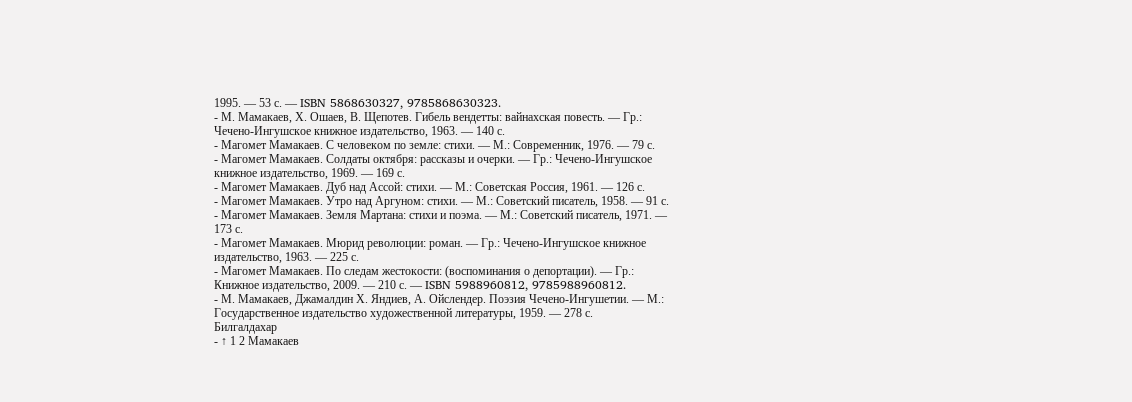1995. — 53 с. — ISBN 5868630327, 9785868630323.
- М. Мамакаев, Х. Ошаев, В. Щепотев. Гибель вендетты: вайнахская повесть. — Гр.: Чечено-Ингушское книжное издательство, 1963. — 140 с.
- Магомет Мамакаев. С человеком по земле: стихи. — М.: Современник, 1976. — 79 с.
- Магомет Мамакаев. Солдаты октября: рассказы и очерки. — Гр.: Чечено-Ингушское книжное издательство, 1969. — 169 с.
- Магомет Мамакаев. Дуб над Ассой: стихи. — М.: Советская Россия, 1961. — 126 с.
- Магомет Мамакаев. Утро над Аргуном: стихи. — М.: Советский писатель, 1958. — 91 с.
- Магомет Мамакаев. Земля Мартана: стихи и поэма. — М.: Советский писатель, 1971. — 173 с.
- Магомет Мамакаев. Мюрид революции: роман. — Гр.: Чечено-Ингушское книжное издательство, 1963. — 225 с.
- Магомет Мамакаев. По следам жестокости: (воспоминания о депортации). — Гр.: Книжное издательство, 2009. — 210 с. — ISBN 5988960812, 9785988960812.
- М. Мамакаев, Джамалдин Х. Яндиев, А. Ойслендер. Поэзия Чечено-Ингушетии. — М.: Государственное издательство художественной литературы, 1959. — 278 с.
Билгалдахар
- ↑ 1 2 Мамакаев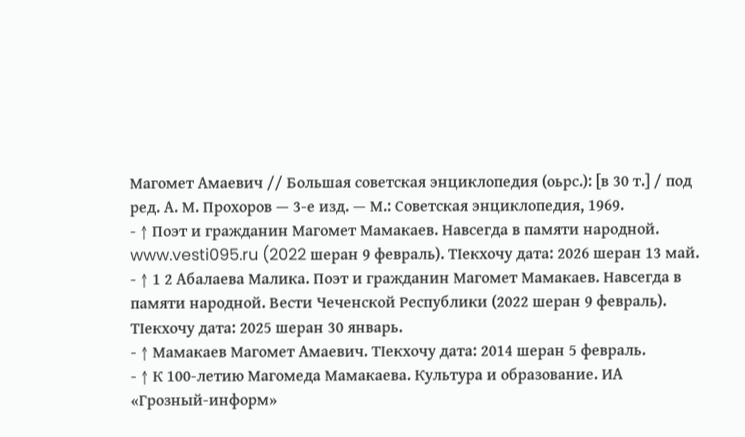Магомет Амаевич // Большая советская энциклопедия (оьрс.): [в 30 т.] / под ред. А. М. Прохоров — 3-е изд. — М.: Советская энциклопедия, 1969.
- ↑ Поэт и гражданин Магомет Мамакаев. Навсегда в памяти народной. www.vesti095.ru (2022 шеран 9 февраль). ТӀекхочу дата: 2026 шеран 13 май.
- ↑ 1 2 Абалаева Малика. Поэт и гражданин Магомет Мамакаев. Навсегда в памяти народной. Вести Чеченской Республики (2022 шеран 9 февраль). ТӀекхочу дата: 2025 шеран 30 январь.
- ↑ Мамакаев Магомет Амаевич. ТӀекхочу дата: 2014 шеран 5 февраль.
- ↑ К 100-летию Магомеда Мамакаева. Культура и образование. ИА «Грозный-информ»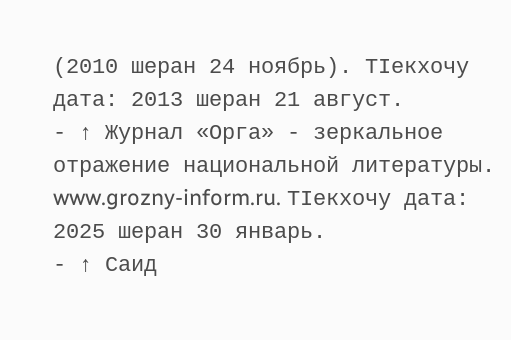(2010 шеран 24 ноябрь). ТӀекхочу дата: 2013 шеран 21 август.
- ↑ Журнал «Орга» - зеркальное отражение национальной литературы. www.grozny-inform.ru. ТӀекхочу дата: 2025 шеран 30 январь.
- ↑ Саид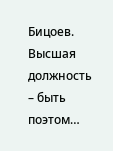Бицоев. Высшая должность – быть поэтом…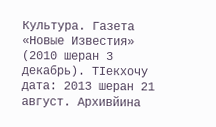Культура. Газета «Новые Известия» (2010 шеран 3 декабрь). ТӀекхочу дата: 2013 шеран 21 август. Архивйина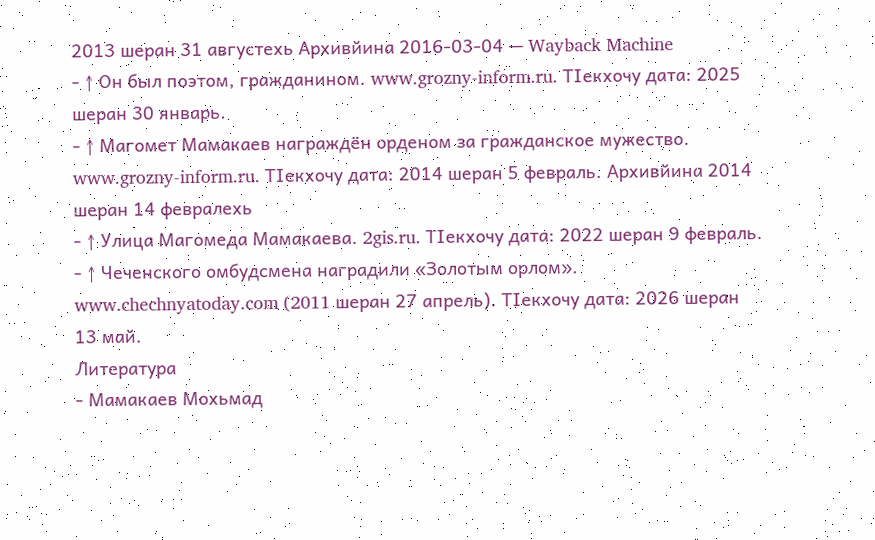2013 шеран 31 августехь Архивйина 2016-03-04 — Wayback Machine
- ↑ Он был поэтом, гражданином. www.grozny-inform.ru. ТӀекхочу дата: 2025 шеран 30 январь.
- ↑ Магомет Мамакаев награждён орденом за гражданское мужество. www.grozny-inform.ru. ТӀекхочу дата: 2014 шеран 5 февраль. Архивйина 2014 шеран 14 февралехь
- ↑ Улица Магомеда Мамакаева. 2gis.ru. ТӀекхочу дата: 2022 шеран 9 февраль.
- ↑ Чеченского омбудсмена наградили «Золотым орлом». www.chechnyatoday.com (2011 шеран 27 апрель). ТӀекхочу дата: 2026 шеран 13 май.
Литература
- Мамакаев Мохьмад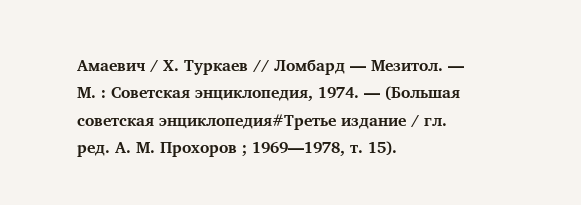Амаевич / Х. Туркаев // Ломбард — Мезитол. — М. : Советская энциклопедия, 1974. — (Большая советская энциклопедия#Третье издание / гл. ред. А. М. Прохоров ; 1969—1978, т. 15).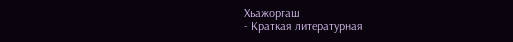Хьажоргаш
- Краткая литературная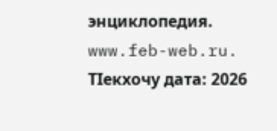энциклопедия. www.feb-web.ru. ТӀекхочу дата: 2026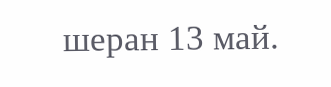шеран 13 май.